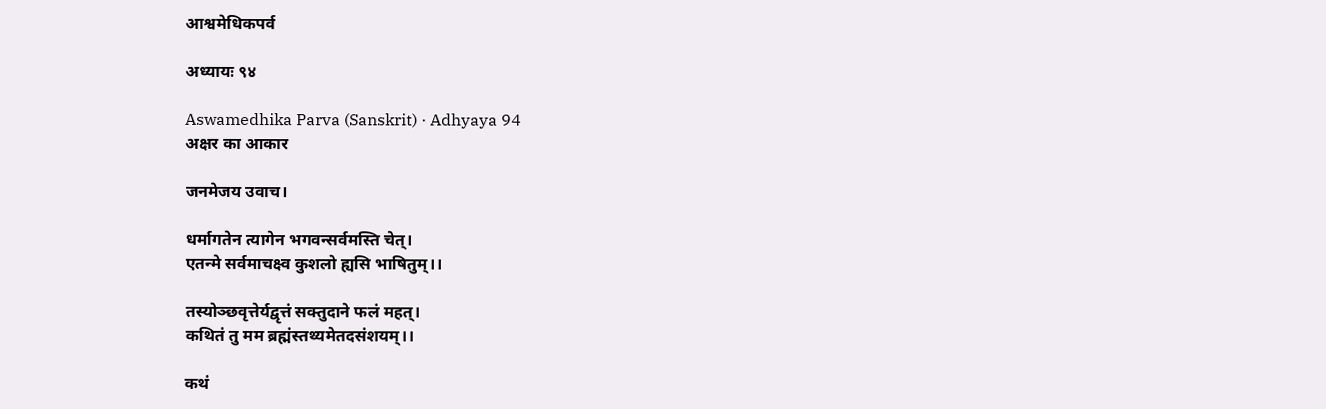आश्वमेधिकपर्व

अध्यायः ९४

Aswamedhika Parva (Sanskrit) · Adhyaya 94
अक्षर का आकार

जनमेजय उवाच।

धर्मागतेन त्यागेन भगवन्सर्वमस्ति चेत्।
एतन्मे सर्वमाचक्ष्व कुशलो ह्यसि भाषितुम्।।

तस्योञ्छवृत्तेर्यद्वृत्तं सक्तुदाने फलं महत्।
कथितं तु मम ब्रह्मंस्तथ्यमेतदसंशयम्।।

कथं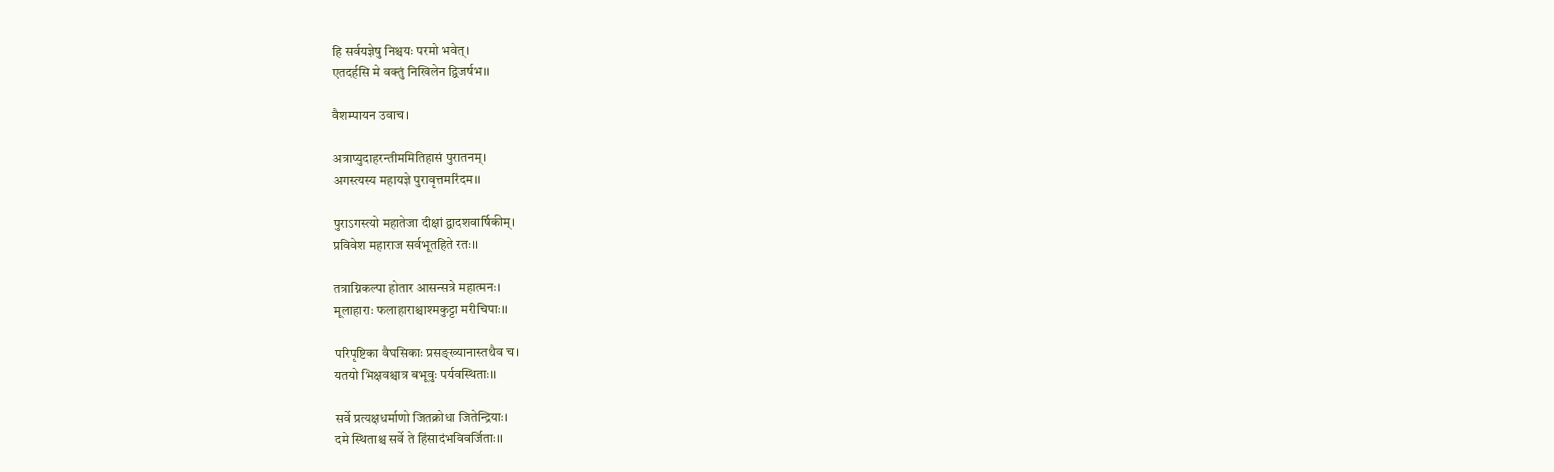हि सर्वयज्ञेषु निश्चयः परमो भवेत्।
एतदर्हसि मे वक्तुं निखिलेन द्विजर्षभ।।

वैशम्पायन उवाच।

अत्राप्युदाहरन्तीममितिहासं पुरातनम्।
अगस्त्यस्य महायज्ञे पुरावृत्तमरिंदम।।

पुराऽगस्त्यो महातेजा दीक्षां द्वादशवार्षिकीम्।
प्रविवेश महाराज सर्वभूतहिते रतः।।

तत्राग्निकल्पा होतार आसन्सत्रे महात्मनः।
मूलाहाराः फलाहाराश्चाश्मकुट्टा मरीचिपाः।।

परिपृष्टिका वैघसिकाः प्रसङ्ख्यानास्तथैव च।
यतयो भिक्षवश्चात्र बभूवुः पर्यवस्थिताः।।

सर्वे प्रत्यक्षधर्माणो जितक्रोधा जितेन्द्रियाः।
दमे स्थिताश्च सर्वे ते हिंसादंभविवर्जिताः।।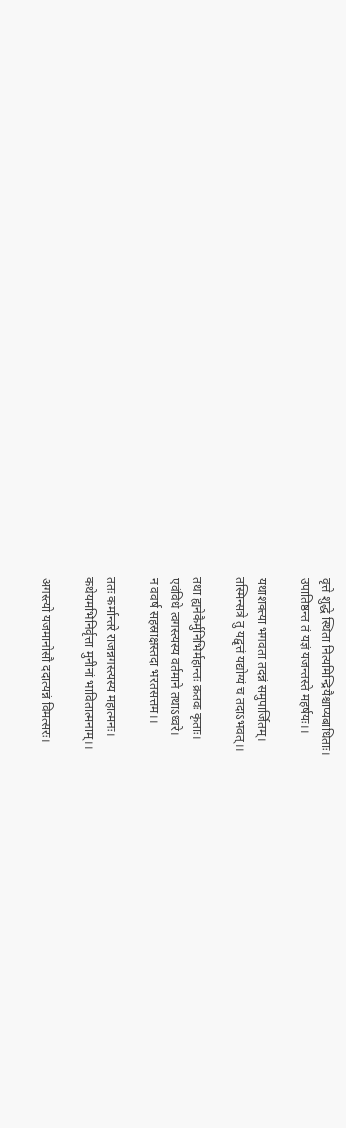वृत्ते शुद्धे स्थिता नित्यमिन्द्रियैश्चाप्यबाधिताः।
उपातिष्ठन्त तं यज्ञं यजन्तस्ते महर्षयः।।

यथाशक्त्या भगवता तदन्नं समुपार्जितम्।
तस्मिन्सत्रे तु यद्वृत्तं यद्योग्यं च तदाऽभवत्।।

तथा ह्यनेकैर्मुनिभिर्महान्तः क्रतवः कृताः।
एवंविधे त्वगस्त्यस्य वर्तमाने तथाऽध्वरे।
न ववर्ष सहस्राक्षस्तदा भरतसत्तम।।

ततः कर्मान्तरे राजन्नगस्त्यस्य महात्मनः।
कथेयमभिनिर्वृत्ता मुनीनां भावितात्मनाम्।।

अगस्त्यो यजमानोसौ ददात्यन्नं विमत्सरः।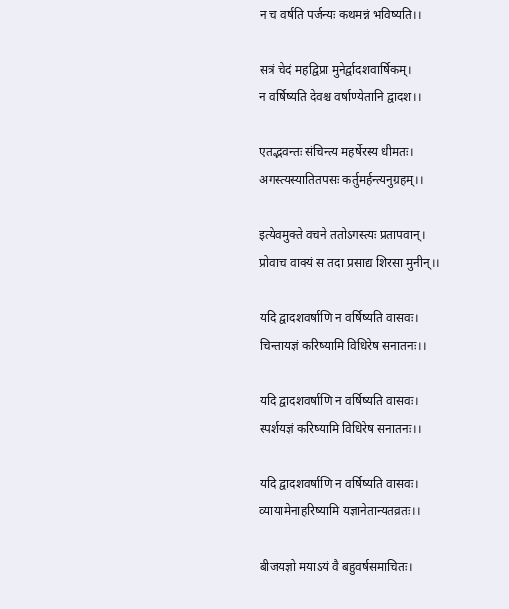न च वर्षति पर्जन्यः कथमन्नं भविष्यति।।

सत्रं चेदं महद्विप्रा मुनेर्द्वादशवार्षिकम्।
न वर्षिष्यति देवश्च वर्षाण्येतानि द्वादश।।

एतद्भवन्तः संचिन्त्य महर्षेरस्य धीमतः।
अगस्त्यस्यातितपसः कर्तुमर्हन्त्यनुग्रहम्।।

इत्येवमुक्ते वचने ततोऽगस्त्यः प्रतापवान्।
प्रोवाच वाक्यं स तदा प्रसाद्य शिरसा मुनीन्।।

यदि द्वादशवर्षाणि न वर्षिष्यति वासवः।
चिन्तायज्ञं करिष्यामि विधिरेष सनातनः।।

यदि द्वादशवर्षाणि न वर्षिष्यति वासवः।
स्पर्शयज्ञं करिष्यामि विधिरेष सनातनः।।

यदि द्वादशवर्षाणि न वर्षिष्यति वासवः।
व्यायामेनाहरिष्यामि यज्ञानेतान्यतव्रतः।।

बीजयज्ञो मयाऽयं वै बहुवर्षसमाचितः।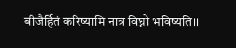बीजैर्हितं करिष्यामि नात्र विघ्नो भविष्यति।।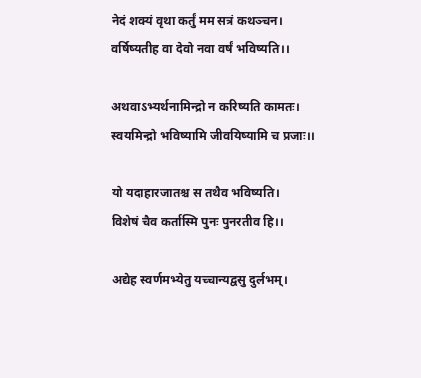नेदं शक्यं वृथा कर्तुं मम सत्रं कथञ्चन।
वर्षिष्यतीह वा देवो नवा वर्षं भविष्यति।।

अथवाऽभ्यर्थनामिन्द्रो न करिष्यति कामतः।
स्वयमिन्द्रो भविष्यामि जीवयिष्यामि च प्रजाः।।

यो यदाहारजातश्च स तथैव भविष्यति।
विशेषं चैव कर्तास्मि पुनः पुनरतीव हि।।

अद्येह स्वर्णमभ्येतु यच्चान्यद्वसु दुर्लभम्।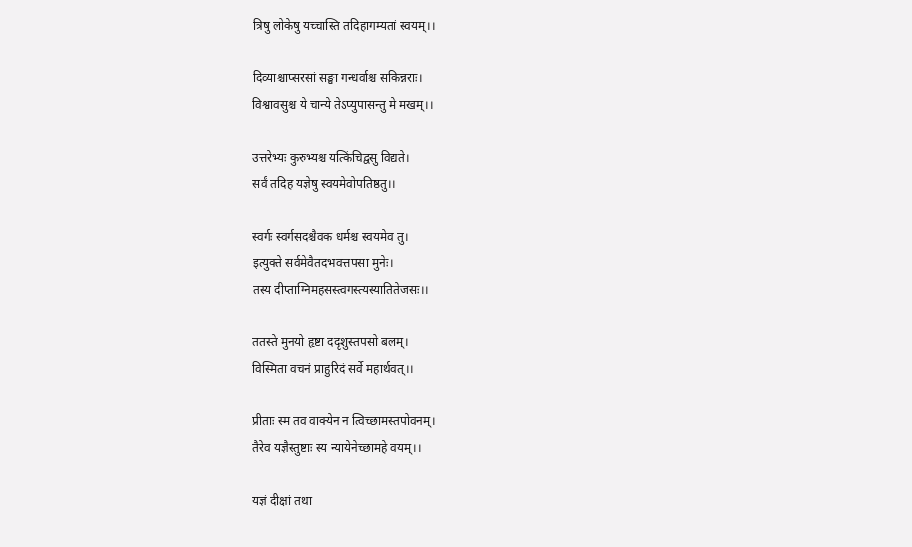त्रिषु लोकेषु यच्चास्ति तदिहागम्यतां स्वयम्।।

दिव्याश्चाप्सरसां सङ्घा गन्धर्वाश्च सकिन्नराः।
विश्वावसुश्च ये चान्ये तेऽप्युपासन्तु मे मखम्।।

उत्तरेभ्यः कुरुभ्यश्च यत्किंचिद्वसु विद्यते।
सर्वं तदिह यज्ञेषु स्वयमेवोपतिष्ठतु।।

स्वर्गः स्वर्गसदश्चैवक धर्मश्च स्वयमेव तु।
इत्युक्ते सर्वमेवैतदभवत्तपसा मुनेः।
तस्य दीप्ताग्निमहसस्त्वगस्त्यस्यातितेजसः।।

ततस्ते मुनयो हृष्टा ददृशुस्तपसो बलम्।
विस्मिता वचनं प्राहुरिदं सर्वे महार्थवत्।।

प्रीताः स्म तव वाक्येन न त्विच्छामस्तपोवनम्।
तैरेव यज्ञैस्तुष्टाः स्य न्यायेनेच्छामहे वयम्।।

यज्ञं दीक्षां तथा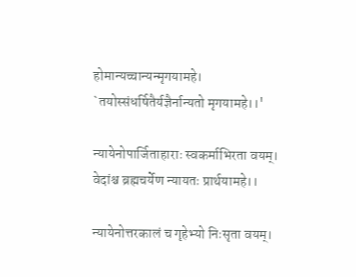होमान्यच्चान्यन्मृगयामहे।
`तयोस्संधर्षितैर्यज्ञैर्नान्यतो मृगयामहे।।'

न्यायेनोपार्जिताहाराः स्वकर्माभिरता वयम्।
वेदांश्च ब्रह्मचर्येण न्यायतः प्रार्थयामहे।।

न्यायेनोत्तरकालं च गृहेभ्यो निःसृता वयम्।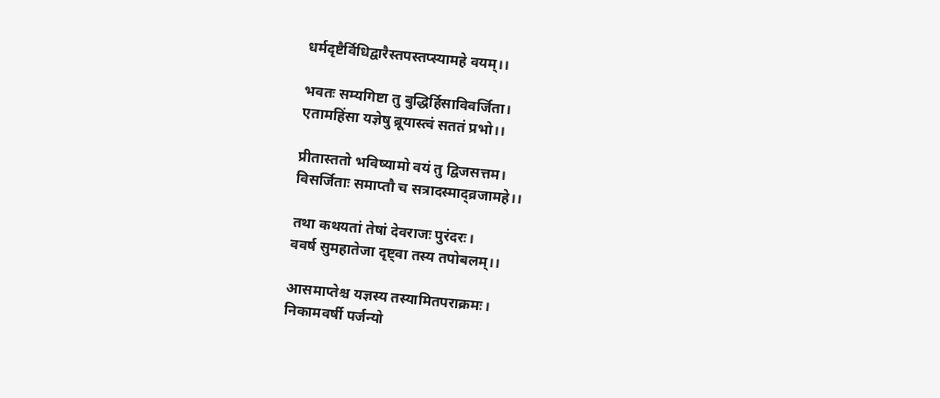धर्मदृष्टैर्विधिद्वारैस्तपस्तप्स्यामहे वयम्।।

भवतः सम्यगिष्टा तु बुद्धिर्हिसाविवर्जिता।
एतामहिंसा यज्ञेषु ब्रूयास्त्वं सततं प्रभो।।

प्रीतास्ततो भविष्यामो वयं तु द्विजसत्तम।
विसर्जिताः समाप्तौ च सत्रादस्माद्व्रजामहे।।

तथा कथयतां तेषां देवराजः पुरंदरः।
ववर्ष सुमहातेजा दृष्ट्वा तस्य तपोबलम्।।

आसमाप्तेश्च यज्ञस्य तस्यामितपराक्रमः।
निकामवर्षी पर्जन्यो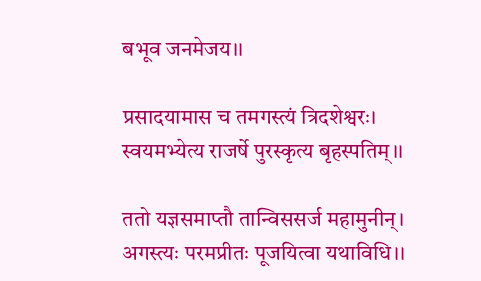बभूव जनमेजय।।

प्रसादयामास च तमगस्त्यं त्रिदशेश्वरः।
स्वयमभ्येत्य राजर्षे पुरस्कृत्य बृहस्पतिम्।।

ततो यज्ञसमाप्तौ तान्विससर्ज महामुनीन्।
अगस्त्यः परमप्रीतः पूजयित्वा यथाविधि।।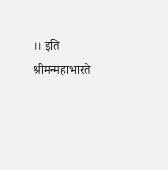।। इति श्रीमन्महाभारते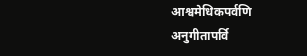आश्वमेधिकपर्वणि
अनुगीतापर्वि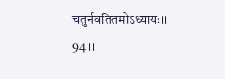चतुर्नवतितमोऽध्यायः।। 94 ।।